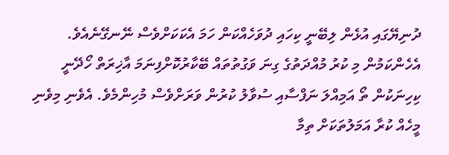ދުނިޔޭގައި އުޅެން ލިބޭނީ ކިހައި ދުވަހެއްކަން ހަމަ އެކަކަށްވެސް ނޭނގޭނެއެވެ. އެހެންކަމުން މި ކުރު މުއްދަތުގެ ގިނަ ވަގުތުތައް ބޭކާރުކޮށްފިނަމަ އާޚިރަތް ހޯދޭނީ ކިހިނަކުން ތޯ އަމިއްލަ ނަފްސާއި ސުވާލު ކުރުން ވަރަށްވެސް މުހިންމެވެ. އެވެނި މިވެނި މީހެއް ކުރާ އަމަލުތަކަށް ތިމާ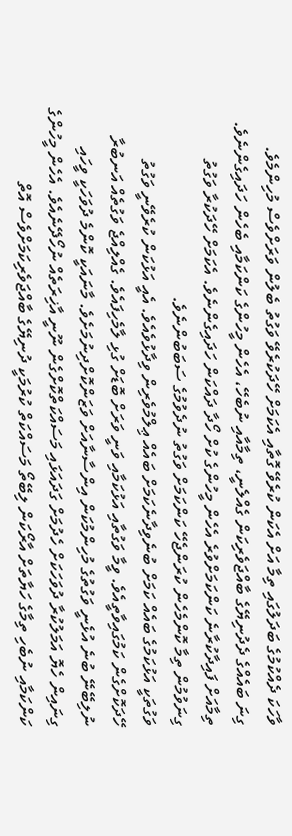ވާހަކަ ދެއްކުމުގެ ބަދަލުގައި ތިމާ އަށް އެކަން ކުރެވޭ ގޮތާއި އެކަމަށް ހޭދަކުރެވޭ ވަގުތު ބެލުން ވަރަށްވެސް މުހިންމެވެ.
ގިނަ ބައެއްގެ ދެދުނިޔޭގެ ބާއްޖަވެރިކަން ގެއްލެނީ، ތިމާއާއި ނުބެހޭ، އެހެން މީހުންގެ ކަންކަމާއި ބެހެން ހަދައިގެންނެވެ. ތިމާއަށް ފައިދާކުރާނެ ކަންކަމަށްވުރެ އެހެން މީހުންގެ ކުށް ހޯދާ ދައްކަން ހަދައިގެންނެވެ. އެކަމަށް ހޭދަކުރާ ވަގުތު ގިނަވުމުން ތިމާ ކޮންމެހެން ކުރަންޖެހޭ ކަންކަމަށް ވަގުތު ނުދެވުމުގެ ސަބަބުންނެވެ.
ވަގުތަކީ އަޅުކަމުގެ ބައެއް ކަމަށް ބުނެވިދާނެކަމަށް ބައެއް ޢިލްމުވެރިން ވިދާޅުވެއެވެ. އެއީ އަޅުކަން ކުރެވޭނީ ވަގުތު ހޭދަކޮށްގެން ކަމުގައިވާތީއެވެ. ވީމާ ވަގުތާއި އަޅުކަމާއި ވަނީ ވަރަށް ބޮޑަށް ގުޅި ލާމެހިފައެވެ. ގެއްލިއްޖެ ވަގުތެއް އަނބުރާ ނުލިބޭނޭ ބުނެ އުޅެނީ ވަގުތުގެ މުހިންމުކަން އިންސާނާއަށް ވަޒަންކޮށްދިނުމަށެވެ. މާނައަކީ ކޮންމެ ދުވަހަކީ ވީހައި ގިނައިން ހެޔޮ އަމަލުކުރާ ދުވަހަކަށް ހެދުމަށް ގަދައަޅައި މަސައްކަތްކޮށްގެން ނޫނީ އާޚިރަތެއް ނުހޯދޭނެއެވެ. އެހެން މީހުންގެ ކަންކަމާއި ނުބެހި ތިމާގެ ހަޔާތަށް އާރޯކަން ލިބޭތޯ މަސައްކަތް ކުރުމަކީ ދުނިޔޭގެ ބާއްޖަވެރިކަމަށްވެސް އޮތް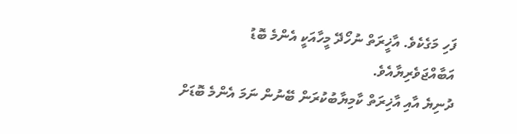ފަހި މަގެކެވެ. އާޚީރަތް ނުހޯދޭ މީހާއަކީ އެންމެ ބޮޑު އަބާއްޖަވެރިޔާއެވެ.
ދުނިޔެ އާއި އާޚިރަތް ކާމިޔާބުކުރަން ބޭނުން ނަމަ އެންމެ ބޮޑަށް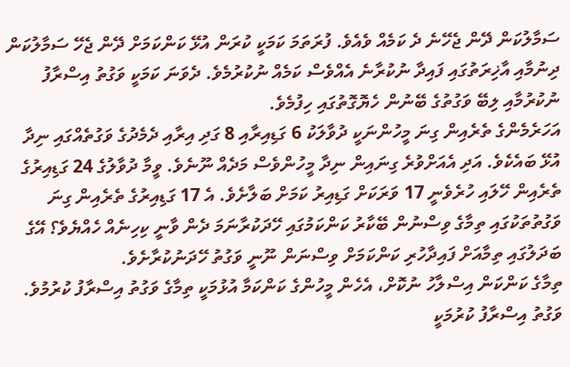ސަމާލުކަން ދޭން ޖެހޭނެ ދެ ކަމެއް ވެއެވެ. ފުރަތަމަ ކަމަކީ ކުރަން އުޅޭ ކަންކަމަށް ދޭން ޖެހޭ ސަމާލުކަން ދިނުމާއި އާޚިރަތުގައި ފައިދާ ނުކުރާނެ އެއްވެސް ކަމެއް ނުކުރުމެވެ. ދެވަނަ ކަމަކީ ވަގުތު އިސްރާފު ނުކުރުމާއި ލިބޭ ވަގުތުގެ ބޭނުން ހެޔޮގޮތުގައި ހިފުމެވެ.
އަހަރެމެންގެ ތެރެއިން ގިނަ މީހުންނަކީ ދުވާލަކު 6 ގަޑިއިރާއި 8 ގަދި އިރާއި ދެމެދުގެ ވަގުތެއްގައި ނިދާ އުޅޭ ބައެކެވެ. އަދި އެއަށްވުރެ ގިނައިން ނިދާ މީހުންވެސް މަދެއް ނޫނެވެ. ވީމާ ދުވާލުގެ 24 ގަޑިއިރުގެ ތެރެއިން ހޭލައި ހުރެވެނީ 17 ވަރަކަށް ގަޑިއިރު ކަމަށް ބަލާށެވެ. އެ 17 ގަޑިއިރުގެ ތެރެއިން ގިނަ ވަގުތުތަކުގައި ތިމާގެ ވިސްނުން ބޭކާރު ކަންކަމުގައި ހޭދަކުރާނަމަ ދެން ވާނީ ކިހިނެއް ހެއްޔެވެ؟ އޭގެ ބަދަލުގައި ތިމާއަށް ފައިދާހުރި ކަންކަމަށް ވިސްނަން ނޫނީ ވަގުތު ހޭދަނުކުރާށެވެ.
ތިމާގެ ކަންކަން އިސްލާހު ނުކޮށް، އެހެން މީހުންގެ ކަންކަމާ އުޅުމަކީ ތިމާގެ ވަގުތު އިސްރާފު ކުރުމުވެ. ވަގުތު އިސްރާފު ކުރުމަކީ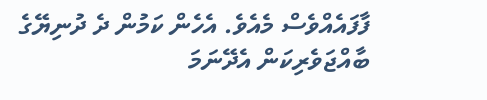ފާފައެއްވެސް މެއެވެ. އެހެން ކަމުން ދެ ދުނިޔޭގެ ބާއްޖަވެރިކަން އެދޭނަމަ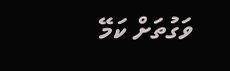ވަގުތަށް ކަމޭ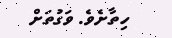ހިތާށެވެ. ވަގުތަށް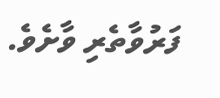ފަރުވާތެރި ވާށެވެ.